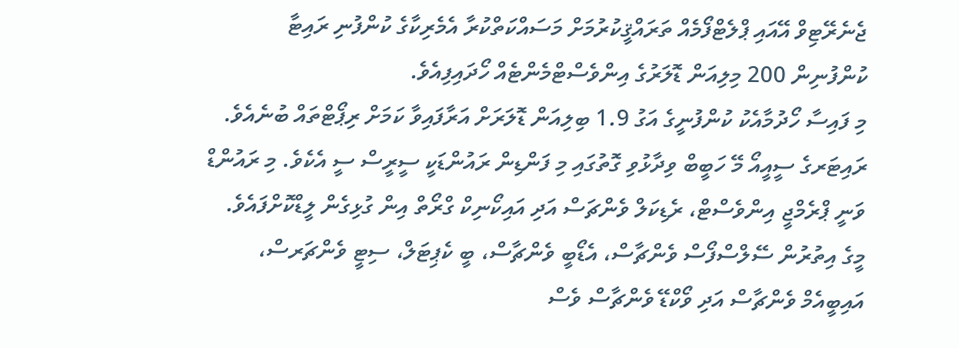ޖެނެރޭޓިވް އޭއައި ޕްލެޓްފޯމެއް ތަރައްޤީކުރުމަށް މަސައްކަތްކުރާ އެމެރިކާގެ ކުންފުނި ރައިޓާ ކުންފުނިން 200 މިލިއަން ޑޮލަރުގެ އިންވެސްޓްމެންޓެއް ހޯދައިފިއެވެ.
މި ފައިސާ ހޯދުމާއެކު ކުންފުނީގެ އަގު 1.9 ބިލިއަން ޑޮލަރަށް އަރާފައިވާ ކަމަށް ރިޕޯޓްތައް ބުނެއެވެ.
ރައިޓަރގެ ސީއީއޯ މޭ ހަބީބް ވިދާޅުވި ގޮތުގައި މި ފަންޑިން ރައުންޑަކީ ސީރީސް ސީ އެކެވެ. މި ރައުންޑް ވަނީ ޕްރެމްޖީ އިންވެސްޓް، ރެޑިކަލް ވެންޗަސް އަދި އައިކޯނިކް ގްރޯތް އިން ގުޅިގެން ލީޑްކޮށްފައެވެ. މީގެ އިތުރުން ސޭލްސްފޯސް ވެންޗާސް، އެޑޯބީ ވެންޗާސް، ބީ ކެޕިޓަލް، ސިޓީ ވެންޗަރސް، އައިބީއެމް ވެންޗާސް އަދި ވޯކްޑޭ ވެންޗާސް ވެސް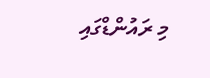މި ރައުންޑްގައި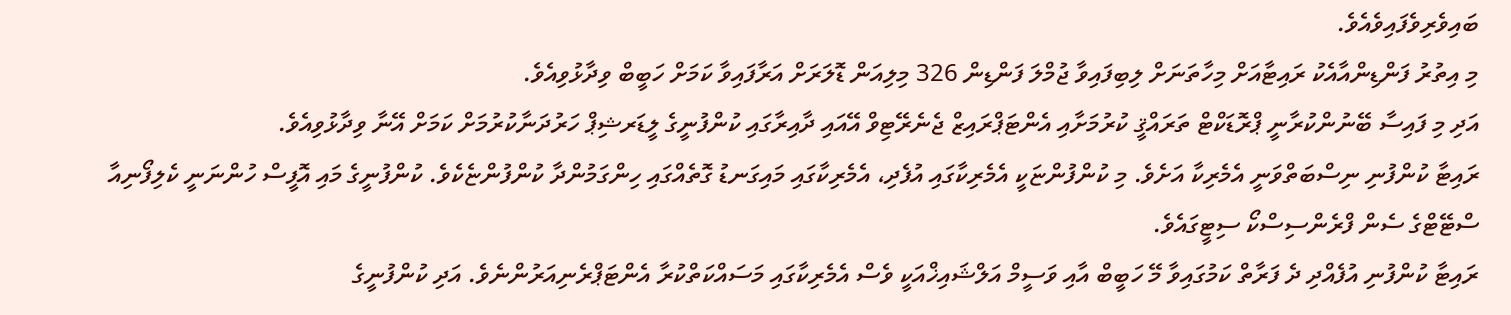ބައިވެރިވެފައިވެއެވެ.
މި އިތުރު ފަންޑިންއާއެކު ރައިޓާއަށް މިހާތަނަށް ލިބިފައިވާ ޖުމްލަ ފަންޑިން 326 މިލިއަން ޑޮލަރަށް އަރާފައިވާ ކަމަށް ހަބީބް ވިދާޅުވިއެވެ.
އަދި މި ފައިސާ ބޭނުންކުރާނީ ޕްރޮޑަކްޓް ތަރައްޤީ ކުރުމަށާއި އެންޓަޕްރައިޒް ޖެނެރޭޓިވް އޭއައި ދާއިރާގައި ކުންފުނީގެ ލީޑަރޝިޕް ހަރުދަނާކުރުމަށް ކަމަށް އޭނާ ވިދާޅުވިއެވެ.
ރައިޓާ ކުންފުނި ނިސްބަތްވަނީ އެމެރިކާ އަށެވެ. މި ކުންފުންޏަކީ އެމެރިކާގައި އުފެދި، އެމެރިކާގައި މައިގަނޑު ގޮތެއްގައި ހިންގަމުންދާ ކުންފުންޏެކެވެ. ކުންފުނީގެ މައި އޮފީސް ހުންނަނީ ކެލިފޯނިއާ ސްޓޭޓްގެ ސެން ފްރެންސިސްކޯ ސިޓީގައެވެ.
ރައިޓާ ކުންފުނި އުފެއްދި ދެ ފަރާތް ކަމުގައިވާ މޭ ހަބީބް އާއި ވަސީމް އަލްޝައިޚްއަކީ ވެސް އެމެރިކާގައި މަސައްކަތްކުރާ އެންޓަޕްރެނިއަރުންނެވެ. އަދި ކުންފުނީގެ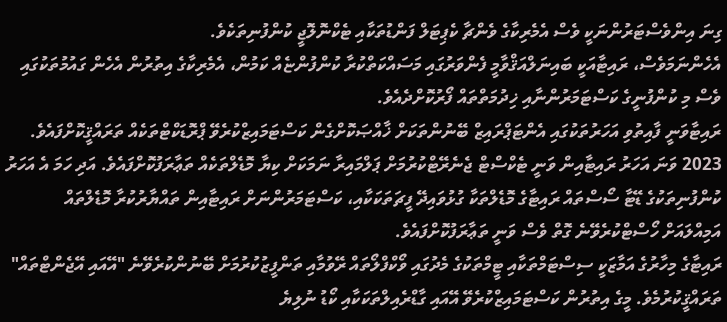ގިނަ އިންވެސްޓަރުންނަކީ ވެސް އެމެރިކާގެ ވެންޗާ ކެޕިޓަލް ފަންޑުތަކާއި ޓެކްނޮލޮޖީ ކުންފުނިތަކެވެ.
އެހެންނަމަވެސް، ރައިޓާއަކީ ބައިނަލްއަޤްވާމީ ފެންވަރުގައި މަސައްކަތްކުރާ ކުންފުންޏެއް ކަމުން، އެމެރިކާގެ އިތުރުން އެހެން ގައުމުތަކުގައި ވެސް މި ކުންފުނީގެ ކަސްޓަމަރުންނާއި ޚިދުމަތްތައް ފޯރުކޮށްދެއެވެ.
ރައިޓާވަނީ ފާއިތުވި އަހަރުތަކުގައި އެންޓަޕްރައިޒް ބޭނުންތަކަށް ޚާއްޞަކޮށްގެން ކަސްޓަމައިޒްކުރެވޭ ޕްރޮޑަކްޓްތަކެއް ތަރައްޤީކޮށްފައެވެ. 2023 ވަނަ އަހަރު ރައިޓާއިން ވަނީ ޓެކްސްޓް ޖެނެރޭޓްކުރުމަށް ޕަލްމައިރާ ނަމަކަށް ކިޔާ މޮޑެލްތަކެއް ތަޢާރަފުކޮށްފައެވެ. އަދި ހަމަ އެ އަހަރު ކުންފުނިތަކުގެ ޑޭޓާ ސޯސްތައް ރައިޓާގެ މޮޑެލްތަކާ ގުޅުވައިދޭ ފީޗަތަކަކާއި، ކަސްޓަމަރުންނަށް ރައިޓާއިން ތައްޔާރުކުރާ މޮޑެލްތައް އަމިއްލައަށް ހޯސްޓްކުރެވޭނެ ގޮތް ވެސް ވަނީ ތަޢާރަފުކޮށްފައެވެ.
ރައިޓާގެ މިހާރުގެ އަމާޒަކީ ސިސްޓަމްތަކާއި ޓީމްތަކުގެ މެދުގައި ވޯކްފްލޯތައް ރޭވުމާއި ތަންފީޒުކުރުމަށް ބޭނުންކުރެވޭނެ "އޭއައި އޭޖެންޓްތައް" ތަރައްޤީކުރުމެވެ. މީގެ އިތުރުން ކަސްޓަމައިޒްކުރެވޭ އޭއައި ގާޑްރެއިލްތަކަކާއި ކޯޑު ނުލިޔެ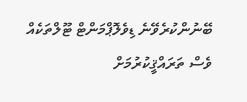ބޭނުންކުރެވޭނެ ޑިވެލޮޕްމަންޓް ޓޫލްތަކެއް ވެސް ތަރައްޤީކުރުމަށް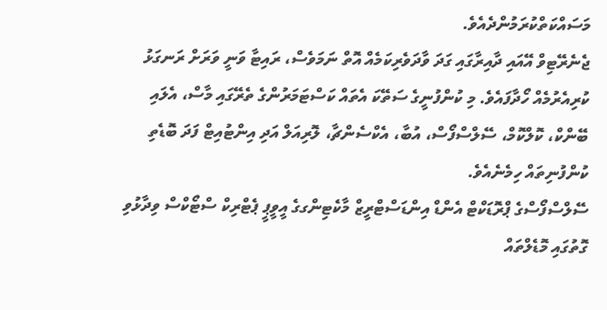މަސައްކަތްކުރަމުންދެއެވެ.
ޖެނެރޭޓިވް އޭއައި ދާއިރާގައި ގަދަ ވާދަވެރިކަމެއް އޮތް ނަމަވެސް، ރައިޓާ ވަނީ ވަރަށް ރަނގަޅު ކުރިއެރުމެއް ހޯދާފައެވެ. މި ކުންފުނީގެ ސަތޭކަ އެތައް ކަސްޓަމަރުންގެ ތެރޭގައި މާސް، އެލައި ބޭންކް، ކޮލްކޮމް، ސޭލްސްފޯސް، އުބާ، އެކްސެންޗާ، ލޮރިއަލް އަދި އިންޓުއިޓް ފަދަ ބޮޑެތި ކުންފުނިތައް ހިމެނެއެވެ.
ސޭލްސްފޯސްގެ ޕްރޮޑަކްޓް އެންޑް އިންޑަސްޓްރީޒް މާކެޓިންގގެ އީވީޕީ ޕެޓްރިކް ސްޓޯކްސް ވިދާޅުވި ގޮތުގައި މޮޑެލްތައް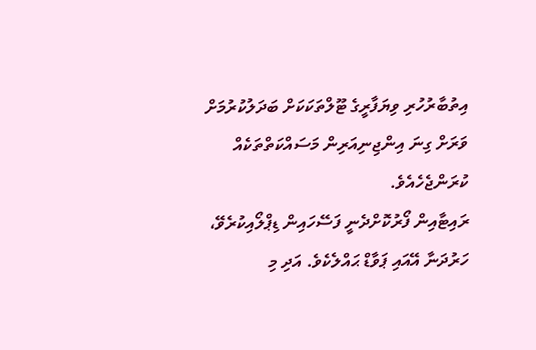އިތުބާރުހުރި ވިޔަފާރީގެ ޓޫލްތަކަކަށް ބަދަލުކުރުމަށް ވަރަށް ގިނަ އިންޖިނިއަރިން މަސައްކަތްތަކެއް ކުރަންޖެހެއެވެ.
ރައިޓާއިން ފޯރުކޮށްދެނީ ފަސޭހައިން ޑިޕްލޯއިކުރެވޭ، ހަރުދަނާ އޭއައި ޕަވާޑް ޙައްލެކެވެ. އަދި މި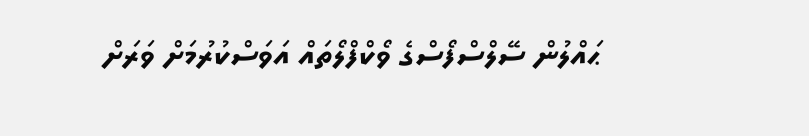ޙައްލުން ސޭލްސްފޯސްގެ ވޯކްފްލޯތައް އަވަސްކުރުމަށް ވަރަށް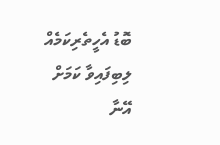ބޮޑު އެހީތެރިކަމެއް ލިބިފައިވާ ކަމަށް އޭނާ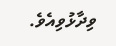ވިދާޅުވިއެވެ.